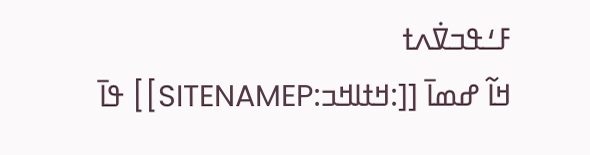ߓߑߟߏߜ߭ߍߙ
ߞߊ߬ ߝߘߊ߫ [[:ߞߙߊߞߏ:SITENAMEP]] ߟߊ߫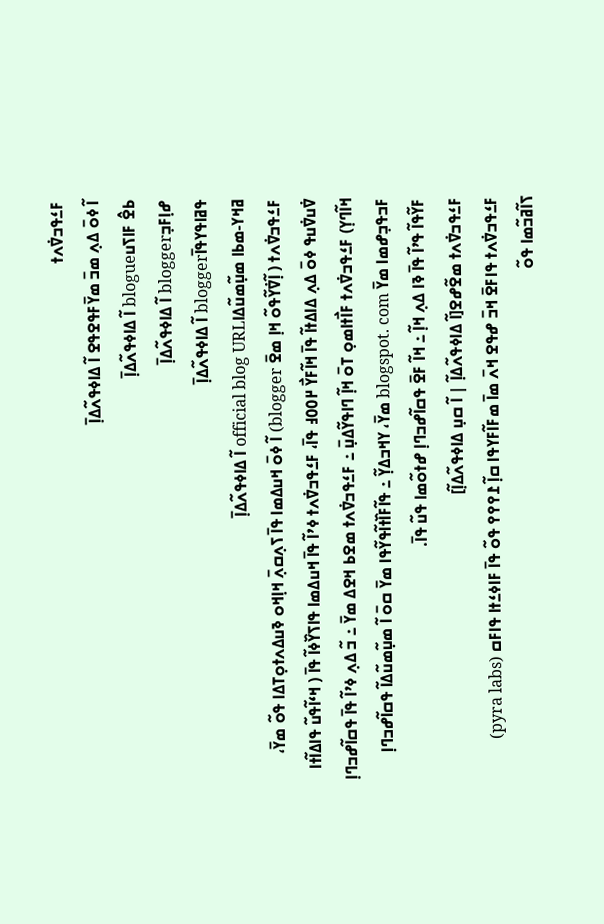ߓߑߟߏߜ߭ߍߙ
ߊ߬ ߦߋ߫ ߡߍ߲ ߘߏ߫ ߘߌ߫ߓߟߐߟߐ ߊ߬ ߡߊߦߟߍ߬ߡߊ߲߫
ߕߐ߮ ߓߊߖߎblogue ߊ߬ ߡߊߦߟߍ߬ߡߊ߲߫
ߝߊ߲ߓߏ߲blogger ߊ߬ ߡߊߦߟߍ߬ߡߊ߲߫
ߟߥߊߟߌߟߊ߫blogger ߊ߬ ߡߊߦߟߍ߬ߡߊ߲߫
ߥߞߌ-ߘߕߊ ߘߎ߲߬ߘߎ߬ߡߊofficial blog URL ߊ߬ ߡߊߦߟߍ߬ߡߊ߲߫
ߓߑߟߏߜ߭ߍߙ ( ߊ߲߬ߜ߭ߌ߬ߟߋ߬ ߞߊ߲ ߘߐ߫ blogger) ߊ߬ ߦߋ߫ ߞߎߡߘߊ ߟߊ߫ ߖߍ߲ߛߍ߲߫ ߞߊ߲ߞߋ ߢߎߡߍߙߋ߲ߠߡߊ ߟߋ߬ ߘߌ߫، ߜ߭ߎߜ߭ߎߟ ߦߋ߫ ߡߍ߲ ߡߊߡߙߊ߬ ߟߊ߫ ߞߊ߬ߓߌ߯ ߂߀߀߃ ߟߊ߫، ߓߑߟߏߜ߭ߍߙ ߦߴߊ߬ ߟߊ߫ ߞߎߡߘߊ ߟߊߖߌ߰ߦߊ߬ ߟߊ߫ ( ߞߵߊ߬ߟߎ߬ ߟߊߡߊ߬ߙߊ ߞߊ߬ߣߌ߲) ߓߑߟߏߜ߭ߍߙ ߓߊ߯ߙߊߘߋ߲ ߠߋ߫ ߞߊ߲߬ ߣߊߟߌ߬ߡߎ߲߫ ߸ ߓߑߟߏߜ߭ߍߙ ߘߐߕ ߞߐߡ ߘߌ߫ ߸ ߏ߬ ߡߍ߲ ߦߴߊ߬ ߟߊ߫ ߟߛߊ߬ߝߏߣߊ߲ ߓߏߟߏ߲ߝߘߊ ߘߌ߫ blogspot. com ߘߌ߫، ߌߞߏߡߌ߲߬ ߸ ߟߊ߬ߓߊ߰ߙߊ߬ߟߌ߬ߟߊ ߘߌ߫ ߛߋ߫ ߊ߬ ߘߎ߲߬ߘߎ߬ߡߊ߬ ߟߛߊ߬ߝߏߣߊ߲ ߓߌ߬ߟߊ߬ ߟߴߊ߬ ߟߊ߫ ߢߊ ߡߍ߲ ߞߊ߲߬ ߸ ߞߊ߬ ߓߐ߫ ߟߛߊ߬ߝߏߣߊ߲ ߝߙߋ߬ߘߊ ߟߎ߬ ߟߊ߫.
ߓߑߟߏߜ߭ߍߙ ߘߐ߬ߝߐ[ߊ߬ ߡߊߦߟߍ߬ߡߊ߲߬ | ߊ߬ ߛߎ߲ ߡߊߦߟߍ߬ߡߊ߲߬]
ߓߑߟߏߜ߭ߍߙ ߟߊߓߐ߫ ߞߏ߫ ߝߟߐ ߞߍ߫ ߘߊ߫ ߘߓߊ߬ߓߌߟߊ ߛߊ߲߬ ߁߉߉߉ ߟߋ߬ ߟߊ߫ ߓߊߦߑߙߊ ߟߊߓߛ (pyra labs) ߖߊ߬ߥߏ߬ߘߊ ߟߋ߬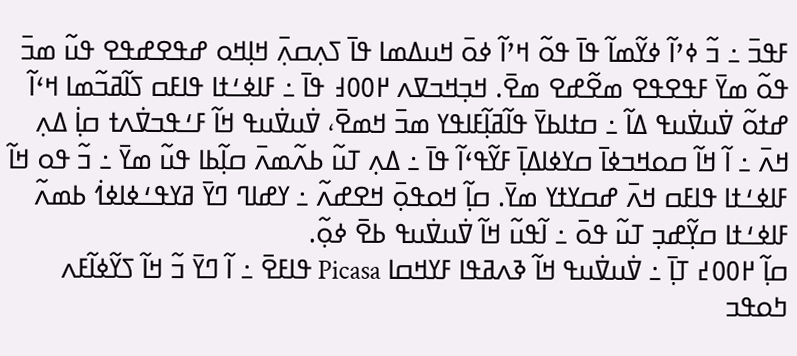ߓߟߏ߫ ߸ ߏ߬ ߦߴߊ߬ ߦߌ߬ߘߊ߬ ߟߊ߫ ߟߋ߬ ߞߴߊ߬ ߦߋ߫ ߞߎߡߘߊ ߟߊ߫ ߖߍ߲ߛߍ߲߫ ߞߊ߲ߞߋ ߝߟߐߝߟߐ ߟߎ߬ ߘߏ߫ ߟߋ߬ ߘߌ߫ ߓߟߐߟߐ ߘߐ߬ߝߐ ߘߐ߫. ߞߏ߲ߞߏߜߍ ߂߀߀߃ ߟߊ߫ ߸ ߓߊߦߑߙߊ ߟߊߓߛ ߖߊ߬ߥߏ߬ߘߊ ߞߵߊ߬ ߝߙߋ߬ ߜ߭ߎߜ߭ߎߟ ߡߊ߬ ߸ ߛߙߊߕߌ߫ ߟߊ߬ߥߊ߲߬ߓߊߟߌ ߘߏ߫ ߞߘߐ߫، ߜ߭ߎߜ߭ߎߟ ߞߊ߬ ߓߑߟߏߜ߭ߍߙ ߛߊ߲߭ ߡߍ߲ ߞߍ߫ ߸ ߊ߬ ߞߊ߬ ߛߋߞߏߦߊ߫ ߛߌߦߊߡߊ߲߫ ߓߌ߬ߟߵߊ߬ ߟߊ߫ ߸ ߡߍ߲ ߠߎ߬ ߕߍ߬ߘߍ߫ ߛߊ߲߬ߕߊ ߟߎ߬ ߘߌ߫ ߸ ߏ߬ ߟߋ ߞߊ߬ ߓߊߦߑߙߊ ߟߊߓߛ ߞߍ߫ ߝߛߌߙߌ ߘߌ߫. ߛߊ߲߬ ߞߋߟߋ߲߫ ߞߐߝߍ߬ ߸ ߌߝߊߣ ߣߌ߫ ߥߌߟߑߦߊߦߗ߭ ߕߘߍ߬ ߓߊߦߑߙߊ ߛߌ߲߬ߝߏ߲ ߠߎ߬ ߟߋ߫ ߸ ߊ߬ߟߎ߬ ߞߊ߬ ߜ߭ߎߜ߭ߎߟ ߕߐ߫ ߦߋ߲߬.
ߛߊ߲߬ ߂߀߀߄ ߠߊ߲߫ ߸ ߜ߭ߎߜ߭ߎߟ ߞߊ߬ ߢߍߥߟߊ ߓߌߞߛߊ Picasa ߟߊߓߐ߫ ߸ ߊ߬ ߣߌ߫ ߏ߬ ߞߊ߬ ߖߌ߬ߦߊ߬ߓߍ ߤߋߟߏ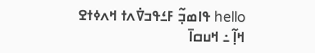hello ߟߊߘߏ߲߬ ߓߑߟߏߜ߭ߍߙ ߞߍߦߙߐ ߞߊ߲߬ ߸ ߞߎߛߊ߫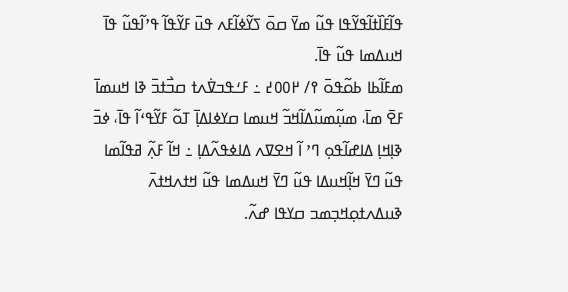ߟߊ߬ߓߊ߰ߙߊ߬ߟߌ߬ߟߊ ߟߎ߬ ߘߌ߫ ߛߋ߫ ߖߌ߬ߦߊ߬ߓߍ ߟߎ߫ ߓߌ߬ߟߊ߬ ߟߴߊ߬ߟߎ߬ ߟߊ߫ ߞߎߡߘߊ ߟߎ߬ ߟߊ߫.
ߘߓߊ߬ߕߊ ߕߋ߬ߟߋ߫ ߉/ ߂߀߀߄ ߸ ߓߑߟߏߜ߭ߍߙ ߛߏ߯ߙߏ߫ ߢߊ ߞߎߘߊ߫ ߓߐ߫ ߘߊ߫، ߘߎ߲߬ߘߎ߬ߡߊ߬ߞߏ߬ ߞߎߘߊ ߛߌߦߊߡߊ߲߫ ߠߋ߬ ߓߌ߬ߟߵߊ߬ ߟߊ߫، ߦߏ߫ ߢߊ߲ߞߊ߲ ߡߊߝߊ߬ߟߋ߲ ߣߴ ߊ߬ ߞߐߜߍ ߡߊߦߟߍ߬ߡߊ߲ ߸ ߞߊ߬ ߓߍ߲߬ ߥߟߊ߬ߘߊ ߟߎ߬ ߣߌ߫ ߞߊ߲߬ߞߎߡߊ ߟߎ߬ ߣߌ߫ ߞߎߡߘߊ ߟߎ߬ ߞߙߍߞߙߍ߫ ߢߎߡߍߙߋ߲ߞߏ߲ߘߏ ߛߌߟߊ ߝߍ߬.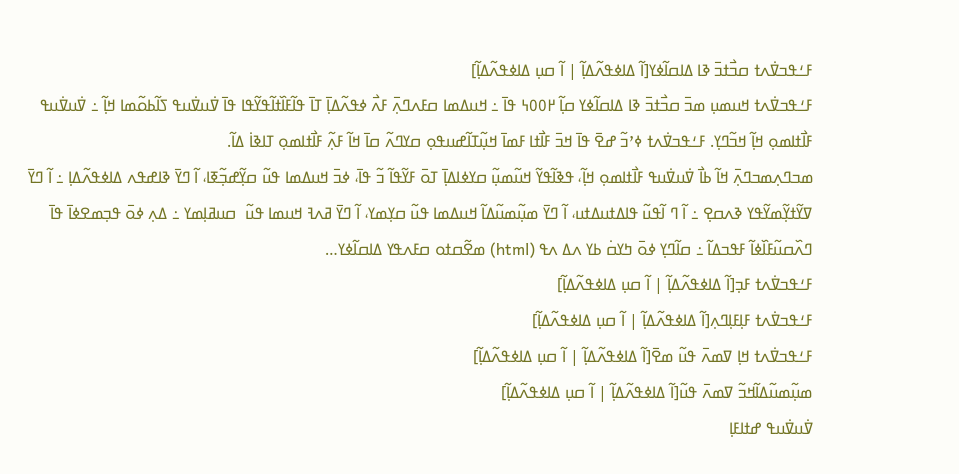ߓߑߟߏߜ߭ߍߙ ߛߏ߯ߙߏ߫ ߢߊ ߡߊߛߊ߬ߦߌ[ߊ߬ ߡߊߦߟߍ߬ߡߊ߲߬ | ߊ߬ ߛߎ߲ ߡߊߦߟߍ߬ߡߊ߲߬]
ߓߑߟߏߜ߭ߍߙ ߞߎߘߎ߲ ߘߏ߫ ߛߏ߯ߙߏ߫ ߢߊ ߡߊߛߊ߬ߦߌ ߛߊ߲߬ ߂߀߀߆ ߟߊ߫ ߸ ߞߎߡߘߊ ߛߓߍߣߍ߲߫ ߓߍ߯ ߦߟߍ߬ߡߊ߲߫ ߠߊ߫ ߟߊ߬ߓߊ߰ߙߊ߬ߟߌ߬ߟߊ ߟߊ߫ ߜ߭ߎߜ߭ߎߟ ߖߊ߬ߕߋ߬ߘߊ ߞߊ߲߬ ߸ ߜ߭ߎߜ߭ߎߟ ߓߊ߯ߙߊߘߋ߲ ߞߊ߲߬ ߞߏ߬ߣߌ߲. ߓߑߟߏߜ߭ߍߙ ߦߴߏ߬ ߝߐ߫ ߟߊ߫ ߞߏ߫ ߓߊ߯ߙߊ ߓߘߊ߫ ߞߎ߲߬ߠߊ߬ߝߎߟߋ߲ ߛߌߣߍ߬ ߛߊ߫ ߞߊ߬ ߓߍ߲߬ ߓߊ߯ߙߊߘߋ߲ ߠߊߢߊ߭ ߡߊ߬.
ߘߏߣߍ߲ߘߏߣߍ߲߫ ߞߊ߬ ߕߊ߯ ߜ߭ߎߜ߭ߎߟ ߓߊ߯ߙߊߘߋ߲ ߞߊ߲߬، ߟߢߊ߬ߟߌ߬ ߞߎ߬ߘߎ߲߬ ߛߌߦߊߡߊ߲߫ ߠߋ߫ ߓߌ߬ߟߊ߬ ߏ߬ ߟߊ߫، ߦߏ߫ ߞߎߡߘߊ ߟߎ߬ ߛߌ߲߬ߝߏ߲߬ߧߊ، ߊ߬ ߣߌ߫ ߢߊߝߟߍ ߡߊߦߟߍ߬ߡߊ߲ ߸ ߊ߬ ߣߌ߫ ߜߌ߬ߙߌ߲߬ߘߌ߬ߟߌ ߢߍߛߐ߲ ߸ ߊ߬ ߣ ߊ߬ߟߎ߬ ߟߊߡߙߎߡߙߎ، ߊ߬ ߣߌ߫ ߘߎ߲߬ߘߎ߬ߡߊ߬ ߞߎߡߘߊ ߟߎ߬ ߛߌ߲ߘߌ، ߊ߬ ߣߌ߫ ߥߍߔ ߞߎߘߊ ߟߎ߬  ߛߎߥߊ߲ߘߌ ߸ ߡߍ߲ ߦߋ߫ ߟߏ߲ߘߐߦߊ߫ ߟߊ߫ ߣߍ߰ߛߎ߬ߓߊ߰ߦߊ߬ ߓߟߏߡߊ߬ ߸ ߛߊ߬ߣߌ߲ ߦߋ߫ ߤߌߛ߭ ߕߌ ߍߡ ߍߟ (html) ߘߐ߬ߛߙߋ ߛߓߍߟߌ ߡߊߛߊ߬ߦߌ…
ߓߑߟߏߜ߭ߍߙ ߓߏ߲[ߊ߬ ߡߊߦߟߍ߬ߡߊ߲߬ | ߊ߬ ߛߎ߲ ߡߊߦߟߍ߬ߡߊ߲߬]
ߓߑߟߏߜ߭ߍߙ ߓߊ߲ߓߊ߲ߣߍ߲[ߊ߬ ߡߊߦߟߍ߬ߡߊ߲߬ | ߊ߬ ߛߎ߲ ߡߊߦߟߍ߬ߡߊ߲߬]
ߓߑߟߏߜ߭ߍߙ ߞߊ߲ ߜߘߍ߫ ߟߎ߬ ߘߐ߫[ߊ߬ ߡߊߦߟߍ߬ߡߊ߲߬ | ߊ߬ ߛߎ߲ ߡߊߦߟߍ߬ߡߊ߲߬]
ߘߎ߲߬ߘߎ߬ߡߊ߬ߞߏ߬ ߜߘߍ߫ ߟߎ߬[ߊ߬ ߡߊߦߟߍ߬ߡߊ߲߬ | ߊ߬ ߛߎ߲ ߡߊߦߟߍ߬ߡߊ߲߬]
ߜ߭ߎߜ߭ߎߟ ߝߙߊߓߊ߲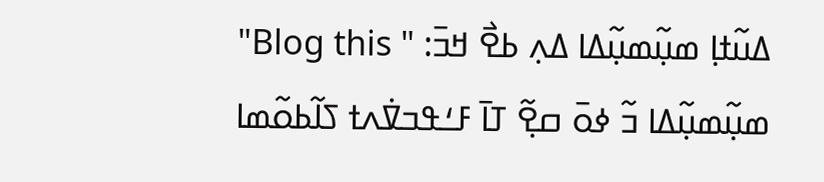ߡߎ߬ߙߊ߲ ߘߎ߲߬ߘߎ߲߬ߡߊ ߡߍ߲ ߕߐ߯ ߞߏ߫: " Blog this" ߘߎ߲߬ߘߎ߲߬ߡߊ ߏ߬ ߦߋ߫ ߛߐ߲߬ ߠߊ߫ ߓߑߟߏߜ߭ߍߙ ߖߊ߬ߕߋ߬ߘߊ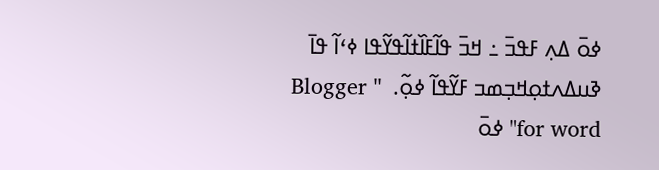ߦߋ߫ ߡߍ߲ ߓߟߏ߫ ߸ ߞߏ߫ ߟߊ߬ߓߊ߰ߙߊ߬ߟߌ߬ߟߊ ߦߵߊ߬ ߟߊ߫ ߢߎߡߍߙߋ߲ߞߏ߲ߘߏ ߓߌ߬ߟߊ߬ ߦߋ߲߬.  " Blogger for word" ߦߋ߫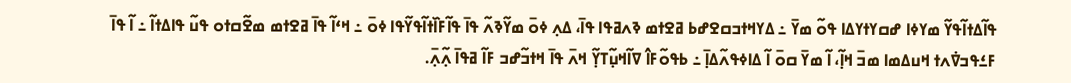ߟߊ߬ߡߙߊ߬ߟߌ߬ ߘߌߦߊ ߝߛߌߙߌߡߊ ߟߋ߬ ߘߌ߫ ߸ ߡߌߞߙߏߛߐߝߕ ߥߐߙߘ ߢߍߥߟߊ ߟߊ߫، ߡߍ߲ ߦߋ߫ ߘߌ߬ߢߍ߬ ߟߊ߫ ߟߊ߬ߓߊ߰ߙߊ߬ߟߌ߬ߟߊ ߦߋ߫ ߸ ߞߵߊ߬ ߟߊ߫ ߥߐߙߘ ߘߐ߬ߛߙߋ ߟߎ߬ ߟߊߡߙߊ߬ ߸ ߊ߬ ߟߊ߫ ߓߑߟߏߜ߭ߍߙ ߞߎߡߘߊ ߘߏ߫ ߞߊ߲߬، ߊ߬ ߘߌ߫ ߛߋ߫ ߊ߬ ߡߊߦߟߍ߬ߡߊ߲߫ ߸ ߕߟߋ߬ߓߊ߮ ߜߊ߬ߞߎ߲߬ߠߌ߲߬ ߞߍ߫ ߟߊ߫ ߞߙߏ߬ߝߏ ߓߊ߬ ߥߟߊ߫ ߍ߲߬ߍ߲߫.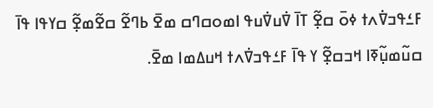ߓߑߟߏߜ߭ߍߙ ߦߋ߫ ߛߐ߲߬ ߠߊ߫ ߜ߭ߎߜ߭ߎߟ ߊߘߋߛߣߛ ߘߐ߫ ߕߣߐ߬ ߛߐ߬ߘߐ߲߬ ߛߌߟߊ ߟߊ߫ ߛߎ߬ߘߎ߲߬ߧߊ ߞߏߛߐ߲߬ ߌ ߟߊ߫ ߓߑߟߏߜ߭ߍߙ ߞߎߡߘߊ ߘߐ߫.